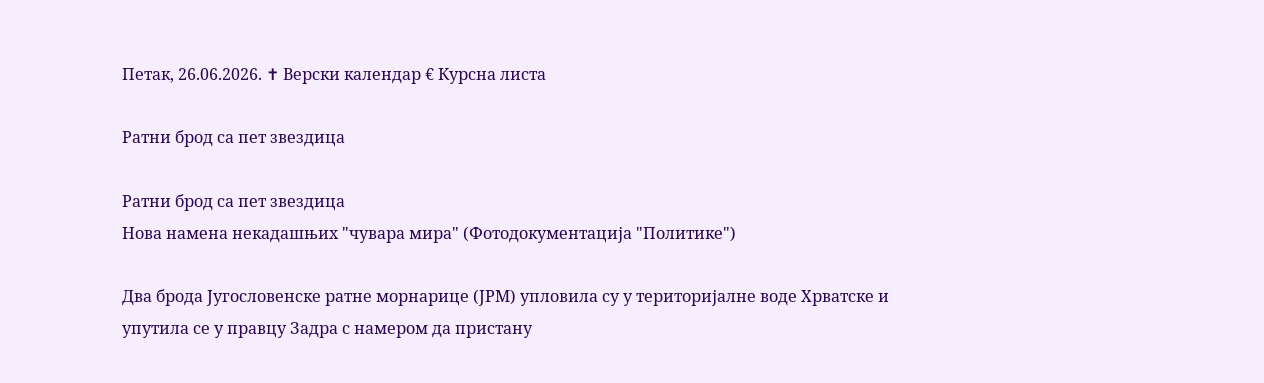Петак, 26.06.2026. ✝ Верски календар € Курсна листа

Ратни брод са пет звездица

Ратни брод са пет звездица
Нова намена некадашњих "чувара мира" (Фотодокументација "Политике")

Два брода Југословенске ратне морнарице (ЈРМ) упловила су у територијалне воде Хрватске и упутила се у правцу Задра с намером да пристану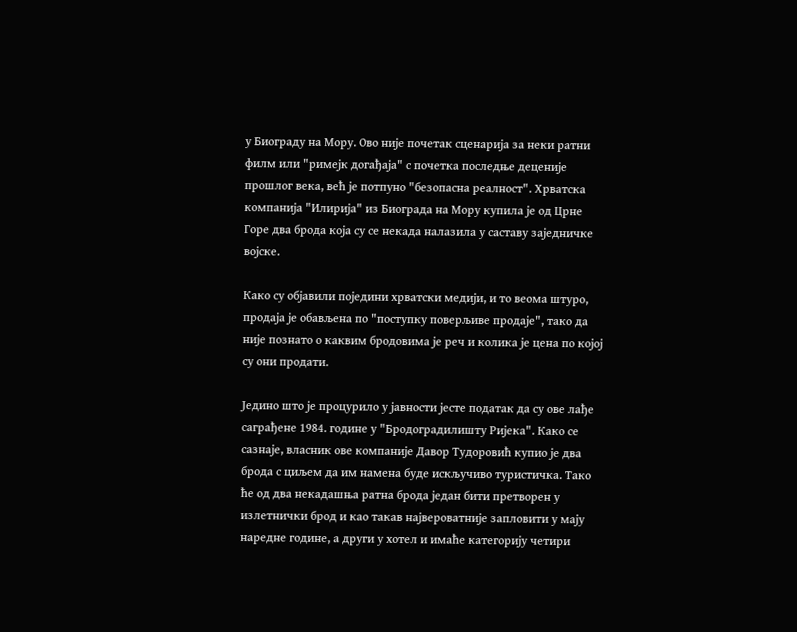у Биограду на Мору. Ово није почетак сценарија за неки ратни филм или "римејк догађаја" с почетка последње деценије прошлог века, већ је потпуно "безопасна реалност". Хрватска компанија "Илирија" из Биограда на Мору купила је од Црне Горе два брода која су се некада налазила у саставу заједничке војске.

Како су објавили поједини хрватски медији, и то веома штуро, продаја је обављена по "поступку поверљиве продаје", тако да није познато о каквим бродовима је реч и колика је цена по којој су они продати.

Једино што је процурило у јавности јесте податак да су ове лађе саграђене 1984. године у "Бродоградилишту Ријека". Како се сазнаје, власник ове компаније Давор Тудоровић купио је два брода с циљем да им намена буде искључиво туристичка. Тако ће од два некадашња ратна брода један бити претворен у излетнички брод и као такав највероватније запловити у мају наредне године, а други у хотел и имаће категорију четири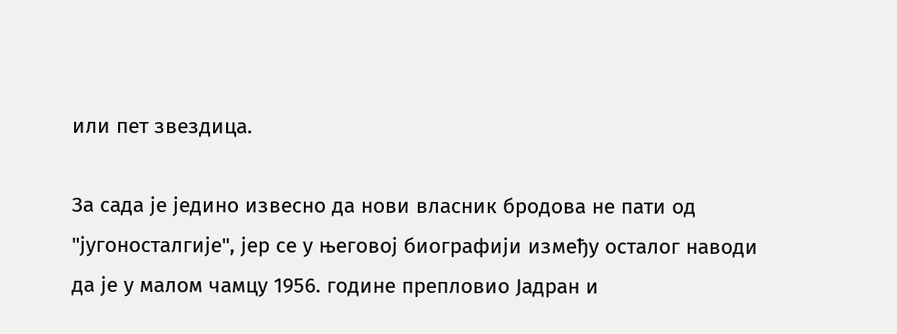или пет звездица.

За сада је једино извесно да нови власник бродова не пати од "југоносталгије", јер се у његовој биографији између осталог наводи да је у малом чамцу 1956. године препловио Јадран и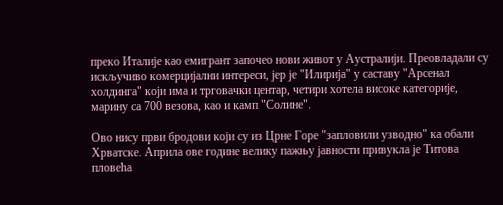преко Италије као емигрант започео нови живот у Аустралији. Преовладали су искључиво комерцијални интереси, јер је "Илирија" у саставу "Арсенал холдинга" који има и трговачки центар, четири хотела високе категорије, марину са 700 везова, као и камп "Солине".

Ово нису први бродови који су из Црне Горе "запловили узводно" ка обали Хрватске. Априла ове године велику пажњу јавности привукла је Титова пловећа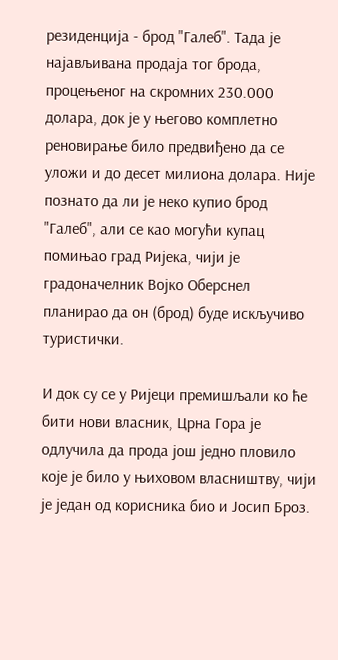резиденција - брод "Галеб". Тада је најављивана продаја тог брода, процењеног на скромних 230.000 долара, док је у његово комплетно реновирање било предвиђено да се уложи и до десет милиона долара. Није познато да ли је неко купио брод "Галеб", али се као могући купац помињао град Ријека, чији је градоначелник Војко Оберснел планирао да он (брод) буде искључиво туристички.

И док су се у Ријеци премишљали ко ће бити нови власник, Црна Гора је одлучила да прода још једно пловило које је било у њиховом власништву, чији је један од корисника био и Јосип Броз.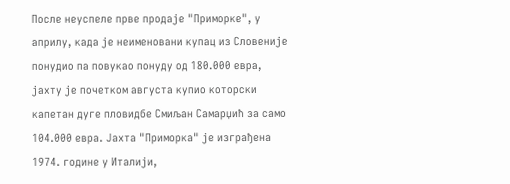После неуспеле прве продаје "Приморке", у априлу, када је неименовани купац из Словеније понудио па повукао понуду од 180.000 евра, јахту је почетком августа купио которски капетан дуге пловидбе Смиљан Самарџић за само 104.000 евра. Јахта "Приморка" је изграђена 1974. године у Италији,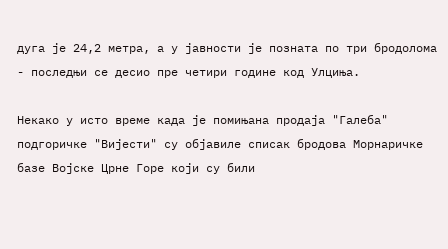дуга је 24,2 метра, а у јавности је позната по три бродолома - последњи се десио пре четири године код Улциња.

Некако у исто време када је помињана продаја "Галеба" подгоричке "Вијести" су објавиле списак бродова Морнаричке базе Војске Црне Горе који су били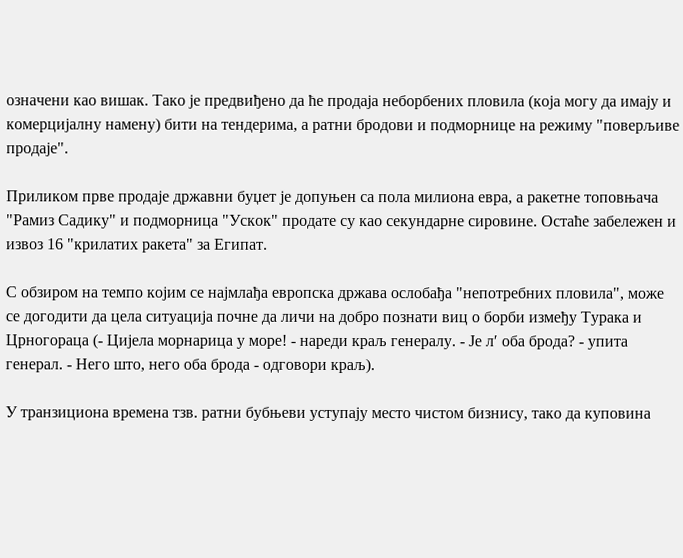означени као вишак. Тако је предвиђено да ће продаја неборбених пловила (која могу да имају и комерцијалну намену) бити на тендерима, а ратни бродови и подморнице на режиму "поверљиве продаје".

Приликом прве продаје државни буџет је допуњен са пола милиона евра, а ракетне топовњача "Рамиз Садику" и подморница "Ускок" продате су као секундарне сировине. Остаће забележен и извоз 16 "крилатих ракета" за Египат.

С обзиром на темпо којим се најмлађа европска држава ослобађа "непотребних пловила", може се догодити да цела ситуација почне да личи на добро познати виц о борби између Турака и Црногораца (- Цијела морнарица у море! - нареди краљ генералу. - Је л′ оба брода? - упита генерал. - Него што, него оба брода - одговори краљ).

У транзициона времена тзв. ратни бубњеви уступају место чистом бизнису, тако да куповина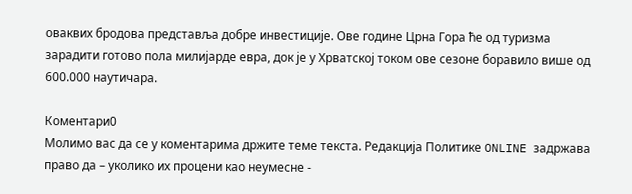оваквих бродова представља добре инвестиције. Ове године Црна Гора ће од туризма зарадити готово пола милијарде евра, док је у Хрватској током ове сезоне боравило више од 600.000 наутичара.

Коментари0
Молимо вас да се у коментарима држите теме текста. Редакција Политике ONLINE задржава право да – уколико их процени као неумесне -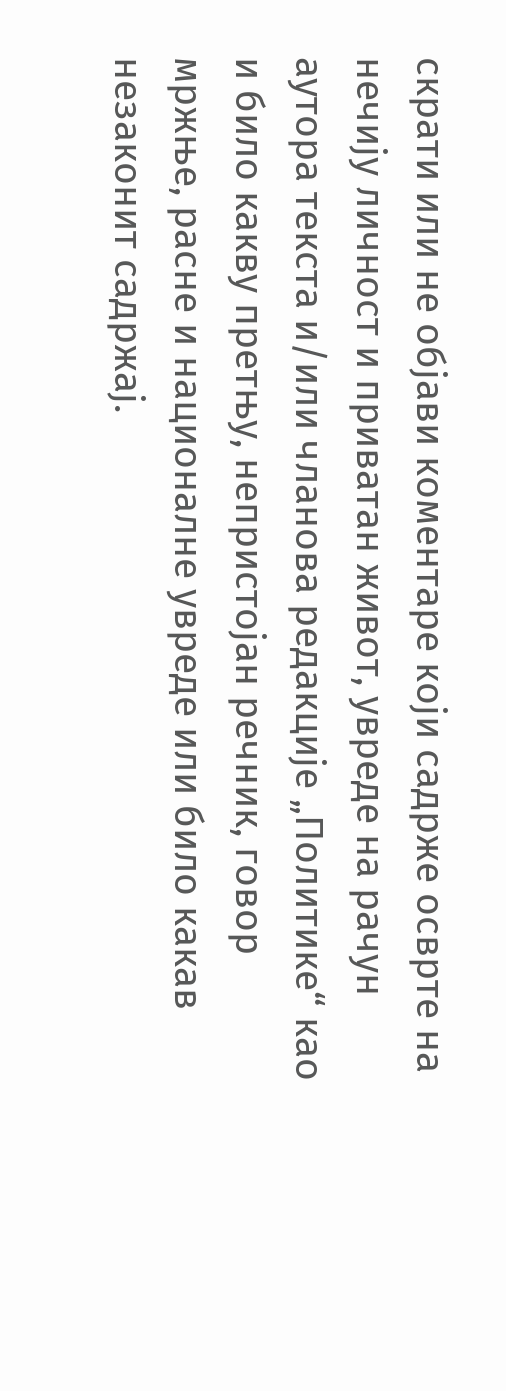скрати или не објави коментаре који садрже осврте на нечију личност и приватан живот, увреде на рачун аутора текста и/или чланова редакције „Политике“ као и било какву претњу, непристојан речник, говор мржње, расне и националне увреде или било какав незаконит садржај.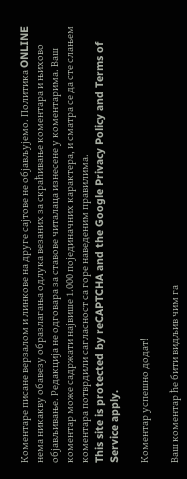Коментаре писане верзалом и линкове на друге сајтове не објављујемо. Политика ONLINE нема никакву обавезу образлагања одлука везаних за скраћивање коментара и њихово објављивање. Редакција не одговара за ставове читалаца изнесене у коментарима. Ваш коментар може садржати највише 1.000 појединачних карактера, и сматра се да сте слањем коментара потврдили сагласност са горе наведеним правилима.
This site is protected by reCAPTCHA and the Google Privacy Policy and Terms of Service apply.

Комeнтар успeшно додат!

Ваш комeнтар ћe бити видљив чим га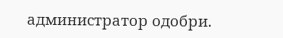администратор одобри.